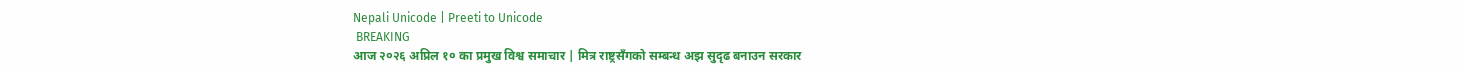Nepali Unicode | Preeti to Unicode
 BREAKING
आज २०२६ अप्रिल १० का प्रमुख विश्व समाचार | मित्र राष्ट्रसँगको सम्बन्ध अझ सुदृढ बनाउन सरकार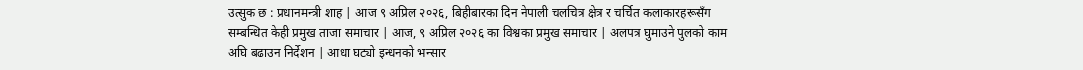उत्सुक छ : प्रधानमन्त्री शाह | आज ९ अप्रिल २०२६, बिहीबारका दिन नेपाली चलचित्र क्षेत्र र चर्चित कलाकारहरूसँग सम्बन्धित केही प्रमुख ताजा समाचार | आज, ९ अप्रिल २०२६ का विश्वका प्रमुख समाचार | अलपत्र घुमाउने पुलको काम अघि बढाउन निर्देशन | आधा घट्यो इन्धनको भन्सार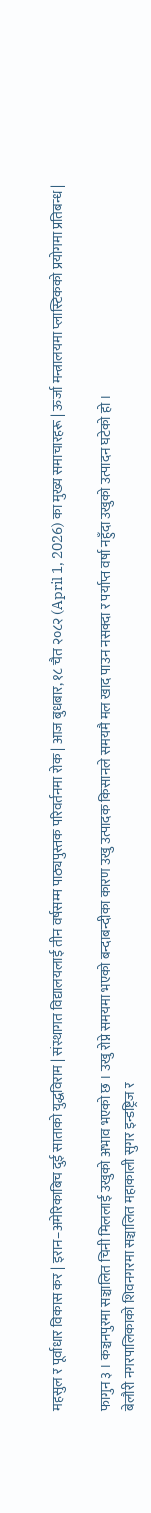महसुल र पूर्वाधार विकास कर | इरान–अमेरिकाबिच दुई साताको युद्धविराम | संस्थागत विद्यालयलाई तीन वर्षसम्म पाठ्यपुस्तक परिवर्तनमा रोक | आज बुधबार, १८ चैत २०८२ (April 1, 2026) का मुख्य समाचारहरू | ऊर्जा मन्त्रालयमा प्लास्टिकको प्रयोगमा प्रतिबन्ध |

फागुन ३ । कञ्चनपुरमा सञ्चालित चिनी मिललाई उखुको अभाव भएको छ । उखु रोप्ने समयमा भएको बन्दाबन्दीका कारण उखु उत्पादक किसानले समयमै मल खाद पाउन नसक्दा र पर्याप्त वर्षा नहुँदा उखुको उत्पादन घटेको हो ।
बेलौरी नगरपालिकाको शिवनगरमा सञ्चालित महाकाली सुगर इन्डष्ट्रिज र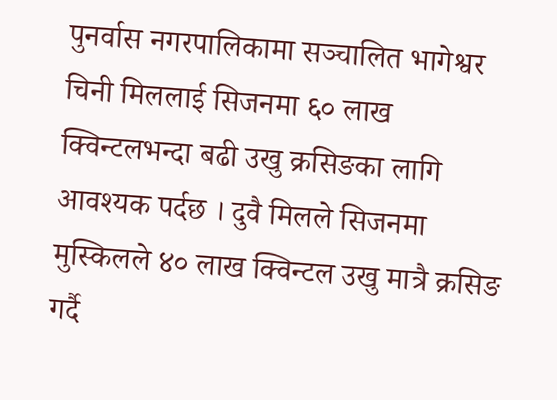पुनर्वास नगरपालिकामा सञ्चालित भागेश्वर चिनी मिललाई सिजनमा ६० लाख क्विन्टलभन्दा बढी उखु क्रसिङका लागि आवश्यक पर्दछ । दुवै मिलले सिजनमा मुस्किलले ४० लाख क्विन्टल उखु मात्रै क्रसिङ गर्दै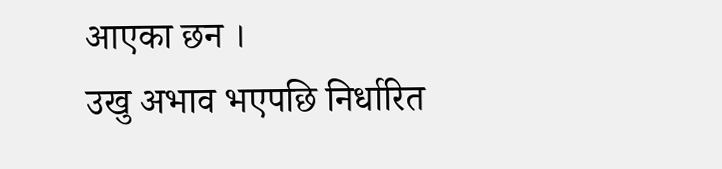आएका छन ।
उखु अभाव भएपछि निर्धारित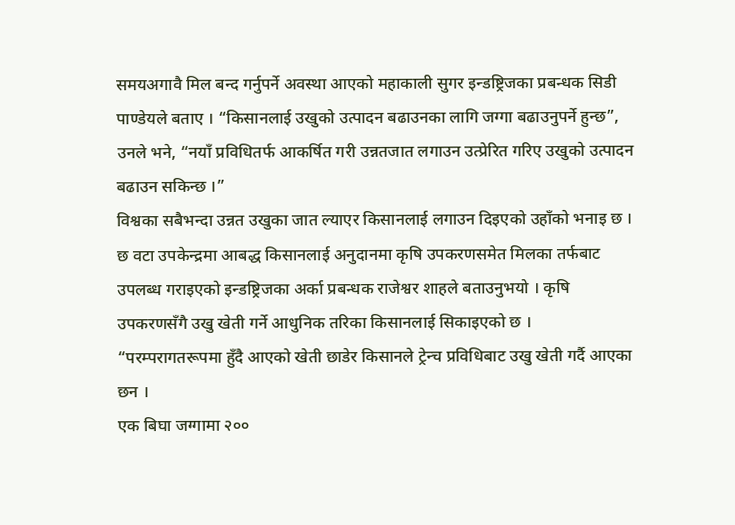समयअगावै मिल बन्द गर्नुपर्ने अवस्था आएको महाकाली सुगर इन्डष्ट्रिजका प्रबन्धक सिडी पाण्डेयले बताए । “किसानलाई उखुको उत्पादन बढाउनका लागि जग्गा बढाउनुपर्ने हुन्छ”, उनले भने, “नयाँ प्रविधितर्फ आकर्षित गरी उन्नतजात लगाउन उत्प्रेरित गरिए उखुको उत्पादन बढाउन सकिन्छ ।”
विश्वका सबैभन्दा उन्नत उखुका जात ल्याएर किसानलाई लगाउन दिइएको उहाँको भनाइ छ । छ वटा उपकेन्द्रमा आबद्ध किसानलाई अनुदानमा कृषि उपकरणसमेत मिलका तर्फबाट उपलब्ध गराइएको इन्डष्ट्रिजका अर्का प्रबन्धक राजेश्वर शाहले बताउनुभयो । कृषि उपकरणसँगै उखु खेती गर्ने आधुनिक तरिका किसानलाई सिकाइएको छ । “परम्परागतरूपमा हुँदै आएको खेती छाडेर किसानले ट्रेन्च प्रविधिबाट उखु खेती गर्दै आएका छन ।
एक बिघा जग्गामा २००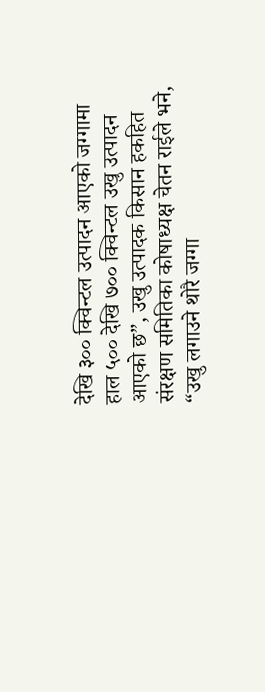देखि ३०० क्विन्टल उत्पादन आएको जग्गामा हाल ५०० देखि ७०० क्विन्टल उखु उत्पादन आएको छ”, उखु उत्पादक किसान हकहित संरक्षण समितिका कोषाध्यक्ष चेतन राईले भने, “उखु लगाउने थोरै जग्गा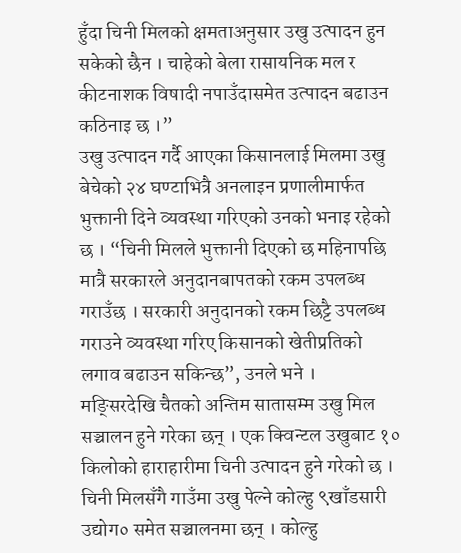हुँदा चिनी मिलको क्षमताअनुसार उखु उत्पादन हुन सकेको छैन । चाहेको बेला रासायनिक मल र कीटनाशक विषादी नपाउँदासमेत उत्पादन बढाउन कठिनाइ छ ।”
उखु उत्पादन गर्दै आएका किसानलाई मिलमा उखु बेचेको २४ घण्टाभित्रै अनलाइन प्रणालीमार्फत भुक्तानी दिने व्यवस्था गरिएको उनको भनाइ रहेको छ । “चिनी मिलले भुक्तानी दिएको छ महिनापछि मात्रै सरकारले अनुदानबापतको रकम उपलब्ध गराउँछ । सरकारी अनुदानको रकम छिट्टै उपलब्ध गराउने व्यवस्था गरिए किसानको खेतीप्रतिको लगाव बढाउन सकिन्छ”, उनले भने ।
मङ्सिरदेखि चैतको अन्तिम सातासम्म उखु मिल सञ्चालन हुने गरेका छन् । एक क्विन्टल उखुबाट १० किलोको हाराहारीमा चिनी उत्पादन हुने गरेको छ । चिनी मिलसँगै गाउँमा उखु पेल्ने कोल्हु ९खाँडसारी उद्योग० समेत सञ्चालनमा छन् । कोल्हु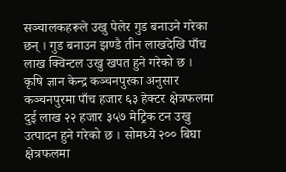सञ्चालकहरूले उखु पेलेर गुड बनाउने गरेका छन् । गुड बनाउन झण्डै तीन लाखदेखि पाँच लाख क्विन्टल उखु खपत हुने गरेको छ ।
कृषि ज्ञान केन्द्र कञ्चनपुरका अनुसार कञ्चनपुरमा पाँच हजार ६३ हेक्टर क्षेत्रफलमा दुई लाख २२ हजार ३५७ मेट्रिक टन उखु उत्पादन हुने गरेको छ । सोमध्ये २०० बिघा क्षेत्रफलमा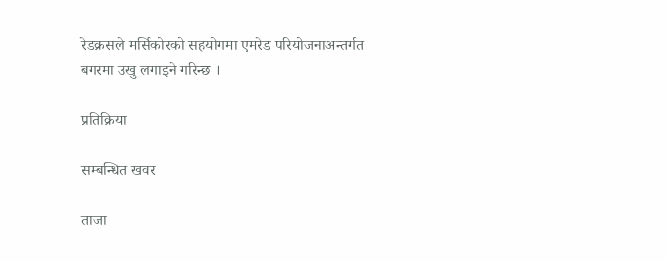रेडक्रसले मर्सिकोरको सहयोगमा एमरेड परियोजनाअन्तर्गत बगरमा उखु लगाइने गरिन्छ ।

प्रतिक्रिया

सम्बन्धित खवर

ताजा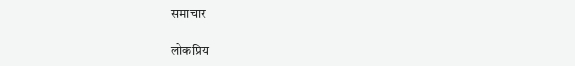समाचार

लोकप्रिय